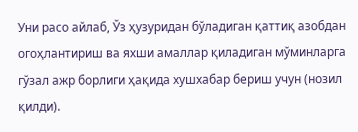Уни расо айлаб, Ўз ҳузуридан бўладиган қаттиқ азобдан огоҳлантириш ва яхши амаллар қиладиган мўминларга гўзал ажр борлиги ҳақида хушхабар бериш учун (нозил қилди).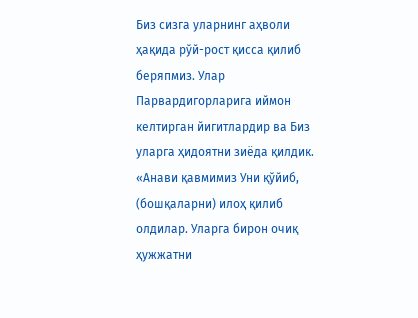Биз сизга уларнинг аҳволи ҳақида рўй-рост қисса қилиб беряпмиз. Улар Парвардигорларига иймон келтирган йигитлардир ва Биз уларга ҳидоятни зиёда қилдик.
«Анави қавмимиз Уни қўйиб, (бошқаларни) илоҳ қилиб олдилар. Уларга бирон очиқ ҳужжатни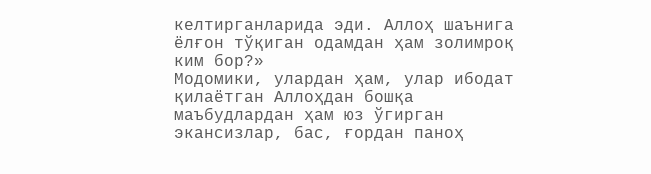келтирганларида эди. Аллоҳ шаънига ёлғон тўқиган одамдан ҳам золимроқ ким бор?»
Модомики, улардан ҳам, улар ибодат қилаётган Аллоҳдан бошқа маъбудлардан ҳам юз ўгирган экансизлар, бас, ғордан паноҳ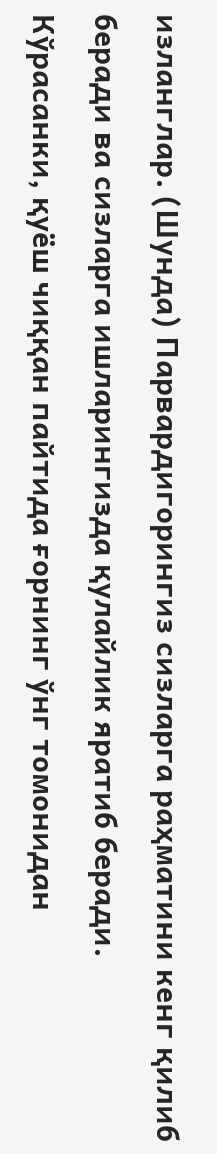изланглар. (Шунда) Парвардигорингиз сизларга раҳматини кенг қилиб беради ва сизларга ишларингизда қулайлик яратиб беради.
Кўрасанки, қуёш чиққан пайтида ғорнинг ўнг томонидан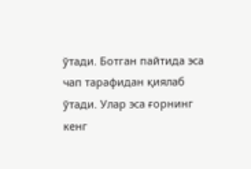ўтади. Ботган пайтида эса чап тарафидан қиялаб ўтади. Улар эса ғорнинг кенг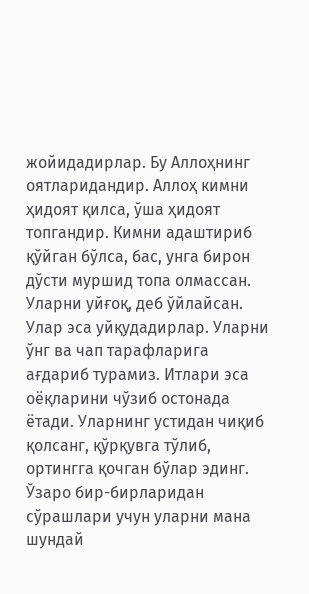жойидадирлар. Бу Аллоҳнинг оятларидандир. Аллоҳ кимни ҳидоят қилса, ўша ҳидоят топгандир. Кимни адаштириб қўйган бўлса, бас, унга бирон дўсти муршид топа олмассан.
Уларни уйғоқ, деб ўйлайсан. Улар эса уйқудадирлар. Уларни ўнг ва чап тарафларига ағдариб турамиз. Итлари эса оёқларини чўзиб остонада ётади. Уларнинг устидан чиқиб қолсанг, қўрқувга тўлиб, ортингга қочган бўлар эдинг.
Ўзаро бир-бирларидан сўрашлари учун уларни мана шундай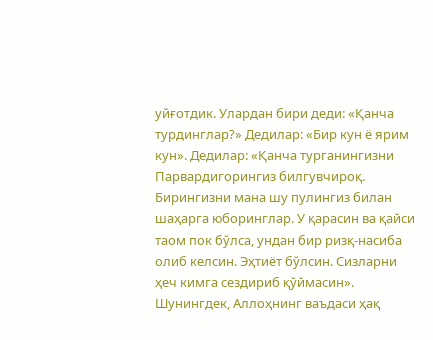уйғотдик. Улардан бири деди: «Қанча турдинглар?» Дедилар: «Бир кун ё ярим кун». Дедилар: «Қанча турганингизни Парвардигорингиз билгувчироқ. Бирингизни мана шу пулингиз билан шаҳарга юборинглар. У қарасин ва қайси таом пок бўлса, ундан бир ризқ-насиба олиб келсин. Эҳтиёт бўлсин. Сизларни ҳеч кимга сездириб қўймасин».
Шунингдек, Аллоҳнинг ваъдаси ҳақ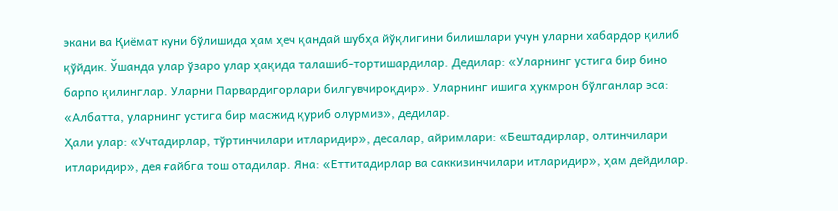экани ва Қиёмат куни бўлишида ҳам ҳеч қандай шубҳа йўқлигини билишлари учун уларни хабардор қилиб қўйдик. Ўшанда улар ўзаро улар ҳақида талашиб-тортишардилар. Дедилар: «Уларнинг устига бир бино барпо қилинглар. Уларни Парвардигорлари билгувчироқдир». Уларнинг ишига ҳукмрон бўлганлар эса: «Албатта, уларнинг устига бир масжид қуриб олурмиз», дедилар.
Ҳали улар: «Учтадирлар, тўртинчилари итларидир», десалар, айримлари: «Бештадирлар, олтинчилари итларидир», дея ғайбга тош отадилар. Яна: «Еттитадирлар ва саккизинчилари итларидир», ҳам дейдилар.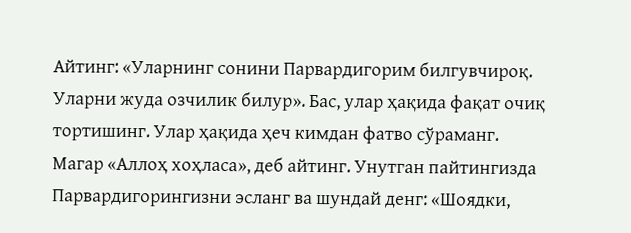Айтинг: «Уларнинг сонини Парвардигорим билгувчироқ. Уларни жуда озчилик билур». Бас, улар ҳақида фақат очиқ тортишинг. Улар ҳақида ҳеч кимдан фатво сўраманг.
Магар «Аллоҳ хоҳласа», деб айтинг. Унутган пайтингизда Парвардигорингизни эсланг ва шундай денг: «Шоядки,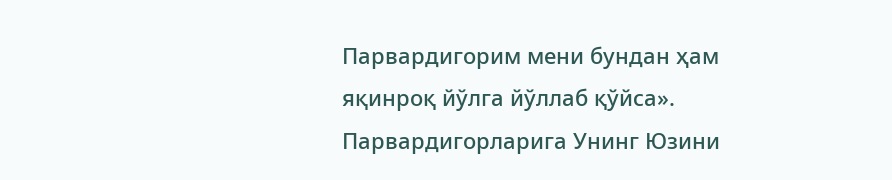Парвардигорим мени бундан ҳам яқинроқ йўлга йўллаб қўйса».
Парвардигорларига Унинг Юзини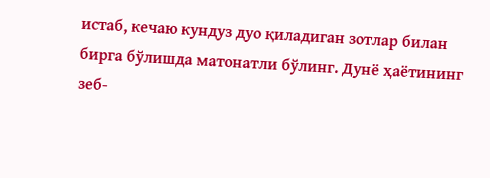истаб, кечаю кундуз дуо қиладиган зотлар билан бирга бўлишда матонатли бўлинг. Дунё ҳаётининг зеб-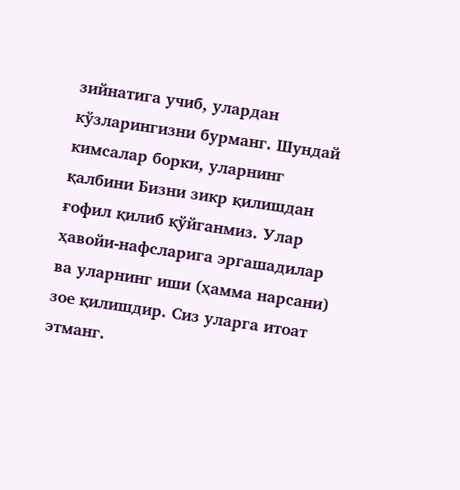зийнатига учиб, улардан кўзларингизни бурманг. Шундай кимсалар борки, уларнинг қалбини Бизни зикр қилишдан ғофил қилиб қўйганмиз. Улар ҳавойи-нафсларига эргашадилар ва уларнинг иши (ҳамма нарсани) зое қилишдир. Сиз уларга итоат этманг.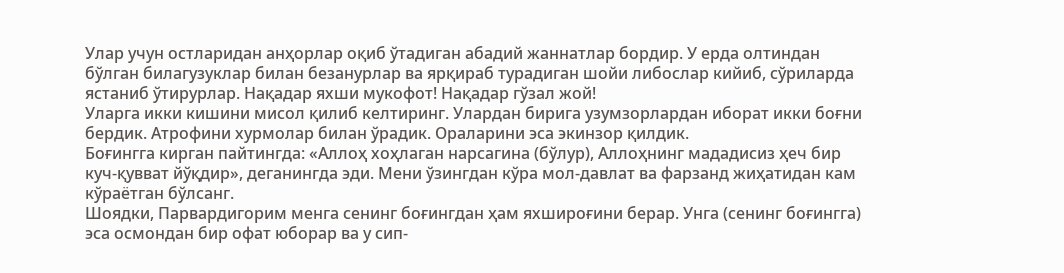Улар учун остларидан анҳорлар оқиб ўтадиган абадий жаннатлар бордир. У ерда олтиндан бўлган билагузуклар билан безанурлар ва ярқираб турадиган шойи либослар кийиб, сўриларда ястаниб ўтирурлар. Нақадар яхши мукофот! Нақадар гўзал жой!
Уларга икки кишини мисол қилиб келтиринг. Улардан бирига узумзорлардан иборат икки боғни бердик. Атрофини хурмолар билан ўрадик. Ораларини эса экинзор қилдик.
Боғингга кирган пайтингда: «Аллоҳ хоҳлаган нарсагина (бўлур), Аллоҳнинг мададисиз ҳеч бир куч-қувват йўқдир», деганингда эди. Мени ўзингдан кўра мол-давлат ва фарзанд жиҳатидан кам кўраётган бўлсанг.
Шоядки, Парвардигорим менга сенинг боғингдан ҳам яхшироғини берар. Унга (сенинг боғингга) эса осмондан бир офат юборар ва у сип-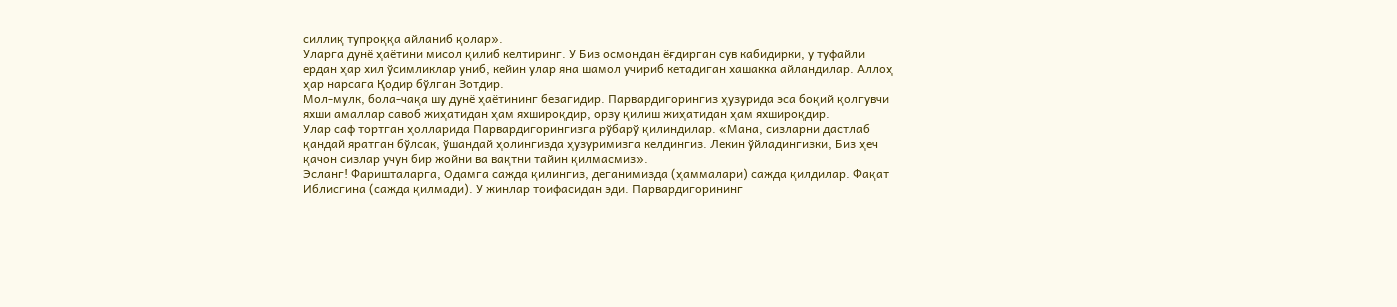силлиқ тупроққа айланиб қолар».
Уларга дунё ҳаётини мисол қилиб келтиринг. У Биз осмондан ёғдирган сув кабидирки, у туфайли ердан ҳар хил ўсимликлар униб, кейин улар яна шамол учириб кетадиган хашакка айландилар. Аллоҳ ҳар нарсага Қодир бўлган Зотдир.
Мол-мулк, бола-чақа шу дунё ҳаётининг безагидир. Парвардигорингиз ҳузурида эса боқий қолгувчи яхши амаллар савоб жиҳатидан ҳам яхшироқдир, орзу қилиш жиҳатидан ҳам яхшироқдир.
Улар саф тортган ҳолларида Парвардигорингизга рўбарў қилиндилар. «Мана, сизларни дастлаб қандай яратган бўлсак, ўшандай ҳолингизда ҳузуримизга келдингиз. Лекин ўйладингизки, Биз ҳеч қачон сизлар учун бир жойни ва вақтни тайин қилмасмиз».
Эсланг! Фаришталарга, Одамга сажда қилингиз, деганимизда (ҳаммалари) сажда қилдилар. Фақат Иблисгина (сажда қилмади). У жинлар тоифасидан эди. Парвардигорининг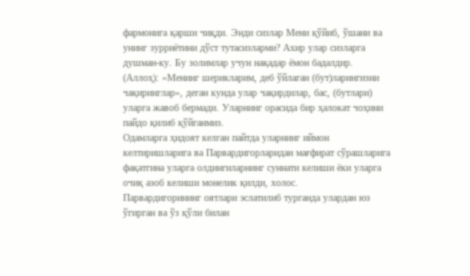фармонига қарши чиқди. Энди сизлар Мени қўйиб, ўшани ва унинг зурриётини дўст тутасизларми? Ахир улар сизларга душман-ку. Бу золимлар учун нақадар ёмон бадалдир.
(Аллоҳ): «Менинг шерикларим, деб ўйлаган (бут)ларингизни чақиринглар», деган кунда улар чақирдилар, бас, (бутлари) уларга жавоб бермади. Уларнинг орасида бир ҳалокат чоҳини пайдо қилиб қўйганмиз.
Одамларга ҳидоят келган пайтда уларнинг иймон келтиришларига ва Парвардигорларидан мағфират сўрашларига фақатгина уларга олдингиларнинг суннати келиши ёки уларга очиқ азоб келиши монелик қилди, холос.
Парвардигорининг оятлари эслатилиб турганда улардан юз ўгирган ва ўз қўли билан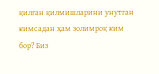қилган қилмишларини унутган кимсадан ҳам золимроқ ким бор? Биз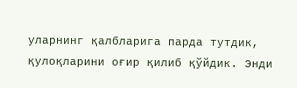уларнинг қалбларига парда тутдик, қулоқларини оғир қилиб қўйдик. Энди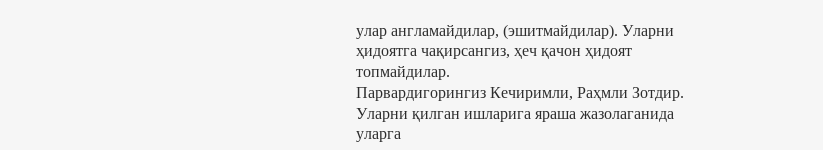улар англамайдилар, (эшитмайдилар). Уларни ҳидоятга чақирсангиз, ҳеч қачон ҳидоят топмайдилар.
Парвардигорингиз Кечиримли, Раҳмли Зотдир. Уларни қилган ишларига яраша жазолаганида уларга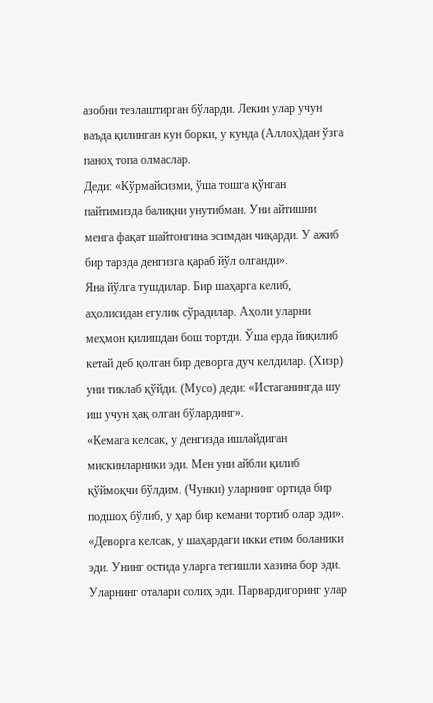азобни тезлаштирган бўларди. Лекин улар учун ваъда қилинган кун борки, у кунда (Аллоҳ)дан ўзга паноҳ топа олмаслар.
Деди: «Кўрмайсизми, ўша тошга қўнган пайтимизда балиқни унутибман. Уни айтишни менга фақат шайтонгина эсимдан чиқарди. У ажиб бир тарзда денгизга қараб йўл олганди».
Яна йўлга тушдилар. Бир шаҳарга келиб, аҳолисидан егулик сўрадилар. Аҳоли уларни меҳмон қилишдан бош тортди. Ўша ерда йиқилиб кетай деб қолган бир деворга дуч келдилар. (Хизр) уни тиклаб қўйди. (Мусо) деди: «Истаганингда шу иш учун ҳақ олган бўлардинг».
«Кемага келсак, у денгизда ишлайдиган мискинларники эди. Мен уни айбли қилиб қўймоқчи бўлдим. (Чунки) уларнинг ортида бир подшоҳ бўлиб, у ҳар бир кемани тортиб олар эди».
«Деворга келсак, у шаҳардаги икки етим боланики эди. Унинг остида уларга тегишли хазина бор эди. Уларнинг оталари солиҳ эди. Парвардигоринг улар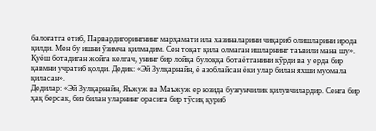балоғатга етиб, Парвардигорингнинг марҳамати ила хазиналарини чиқариб олишларини ирода қилди. Мен бу ишни ўзимча қилмадим. Сен тоқат қила олмаган ишларнинг таъвили мана шу».
Қуёш ботадиган жойга келгач, унинг бир лойқа булоққа ботаётганини кўрди ва у ерда бир қавмни учратиб қолди. Дедик: «Эй Зулқарнайн, ё азоблайсан ёки улар билан яхши муомала қиласан».
Дедилар: «Эй Зулқарнайн, Яъжуж ва Маъжуж ер юзида бузғунчилик қилувчилардир. Сенга бир ҳақ берсак, биз билан уларнинг орасига бир тўсиқ қуриб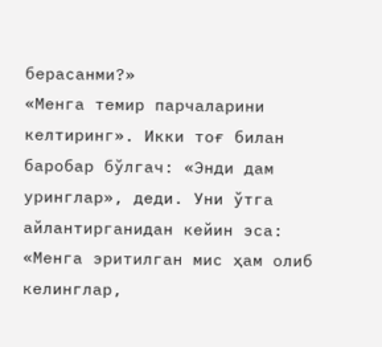берасанми?»
«Менга темир парчаларини келтиринг». Икки тоғ билан баробар бўлгач: «Энди дам уринглар», деди. Уни ўтга айлантирганидан кейин эса: «Менга эритилган мис ҳам олиб келинглар,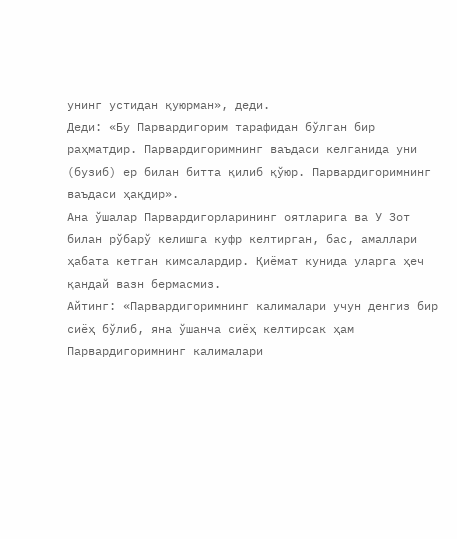унинг устидан қуюрман», деди.
Деди: «Бу Парвардигорим тарафидан бўлган бир раҳматдир. Парвардигоримнинг ваъдаси келганида уни (бузиб) ер билан битта қилиб қўюр. Парвардигоримнинг ваъдаси ҳақдир».
Ана ўшалар Парвардигорларининг оятларига ва У Зот билан рўбарў келишга куфр келтирган, бас, амаллари ҳабата кетган кимсалардир. Қиёмат кунида уларга ҳеч қандай вазн бермасмиз.
Айтинг: «Парвардигоримнинг калималари учун денгиз бир сиёҳ бўлиб, яна ўшанча сиёҳ келтирсак ҳам Парвардигоримнинг калималари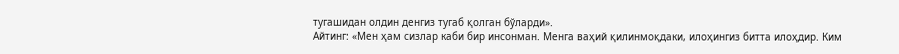тугашидан олдин денгиз тугаб қолган бўларди».
Айтинг: «Мен ҳам сизлар каби бир инсонман. Менга ваҳий қилинмоқдаки, илоҳингиз битта илоҳдир. Ким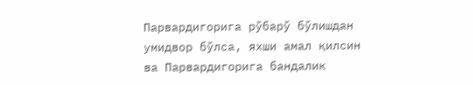Парвардигорига рўбарў бўлишдан умидвор бўлса, яхши амал қилсин ва Парвардигорига бандалик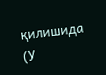қилишида (У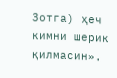Зотга) ҳеч кимни шерик қилмасин».